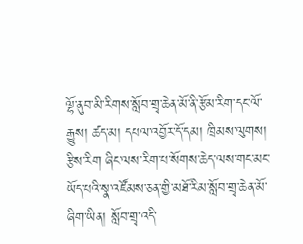ལྷོ་ནུབ་མི་རིགས་སློབ་གྲྭ་ཆེན་མོ་ནི་རྩོམ་རིག་དང་ལོ་རྒྱུས། ཚད་མ། དཔལ་འབྱོར་དོ་དམ། ཁྲིམས་ལུགས། རྩིས་རིག ཞིང་ལས་རིག་པ་སོགས་ཆེད་ལས་གང་མང་ཡོད་པའི་སྣ་འཛོམས་ཅན་གྱི་མཐོ་རིམ་སློབ་གྲྭ་ཆེན་མོ་ཞིག་ཡིན། སློབ་གྲྭ་འདི་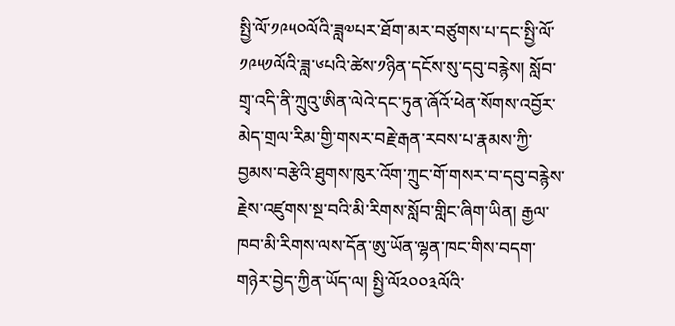སྤྱི་ལོ་༡༩༥༠ལོའི་ཟླ༧པར་ཐོག་མར་བཙུགས་པ་དང་སྤྱི་ལོ་༡༩༥༡ལོའི་ཟླ་༦པའི་ཚེས་༡ཉིན་དངོས་སུ་དབུ་བརྙེས། སློབ་གྲྭ་འདི་ནི་ཀྲུའུ་ཨིན་ལེའེ་དང་ཏུན་ཞོའོ་ཕེན་སོགས་འབྱོར་མེད་གྲལ་རིམ་གྱི་གསར་བརྗེ་རྒན་རབས་པ་རྣམས་ཀྱི་བྱམས་བརྩེའི་ཐུགས་ཁུར་འོག་ཀྲུང་གོ་གསར་བ་དབུ་བརྙེས་རྗེས་འཛུགས་སྔ་བའི་མི་རིགས་སློབ་གླིང་ཞིག་ཡིན། རྒྱལ་ཁབ་མི་རིགས་ལས་དོན་ཨུ་ཡོན་ལྷན་ཁང་གིས་བདག་གཉེར་བྱེད་ཀྱིན་ཡོད་ལ། སྤྱི་ལོ༢༠༠༣ལོའི་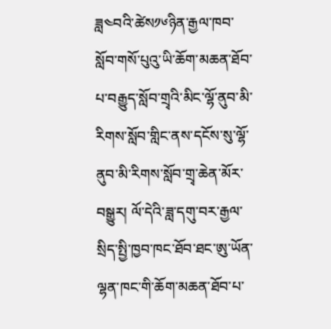ཟླ༤བའི་ཚེས༡༦ཉིན་རྒྱལ་ཁབ་སློབ་གསོ་པུའུ་ཡི་ཆོག་མཆན་ཐོབ་པ་བརྒྱུད་སློབ་གྲྭའི་མིང་ལྷོ་ནུབ་མི་རིགས་སློབ་གླིང་ནས་དངོས་སུ་ལྷོ་ནུབ་མི་རིགས་སློབ་གྲྭ་ཆེན་མོར་བསྒྱུར། ལོ་དེའི་ཟླ་དགུ་བར་རྒྱལ་སྲིད་སྤྱི་ཁྱབ་ཁང་ཐོབ་ཐང་ཨུ་ཡོན་ལྷན་ཁང་གི་ཆོག་མཆན་ཐོབ་པ་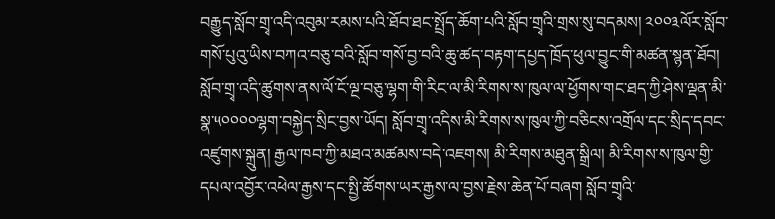བརྒྱུད་སློབ་གྲྭ་འདི་འབུམ་རམས་པའི་ཐོབ་ཐང་སྤྲོད་ཆོག་པའི་སློབ་གྲྭའི་གྲས་སུ་བདམས། ༢༠༠༣ལོར་སློབ་གསོ་པུའུ་ཡིས་བཀའ་བཅུ་བའི་སློབ་གསོ་བྱ་བའི་ཆུ་ཚད་བརྟག་དཔྱད་ཁྲོད་ཕུལ་བྱུང་གི་མཚན་སྙན་ཐོབ། སློབ་གྲྭ་འདི་ཚུགས་ནས་ལོ་ངོ་ལྔ་བཅུ་ལྷག་གི་རིང་ལ་མི་རིགས་ས་ཁུལ་ལ་ཕྱོགས་གང་ཐད་ཀྱི་ཤེས་ལྡན་མི་སྣ་༥༠༠༠༠ལྷག་བསྐྱེད་སྲིང་བྱས་ཡོད། སློབ་གྲྭ་འདིས་མི་རིགས་ས་ཁུལ་ཀྱི་བཅིངས་འགྲོལ་དང་སྲིད་དབང་འཛུགས་སྐྲུན། རྒྱལ་ཁབ་ཀྱི་མཐའ་མཚམས་བདེ་འཇགས། མི་རིགས་མཐུན་སྒྲིལ། མི་རིགས་ས་ཁུལ་གྱི་དཔལ་འབྱོར་འཕེལ་རྒྱས་དང་སྤྱི་ཚོགས་ཡར་རྒྱས་ལ་བྱས་རྗེས་ཆེན་པོ་བཞག སློབ་གྲྭའི་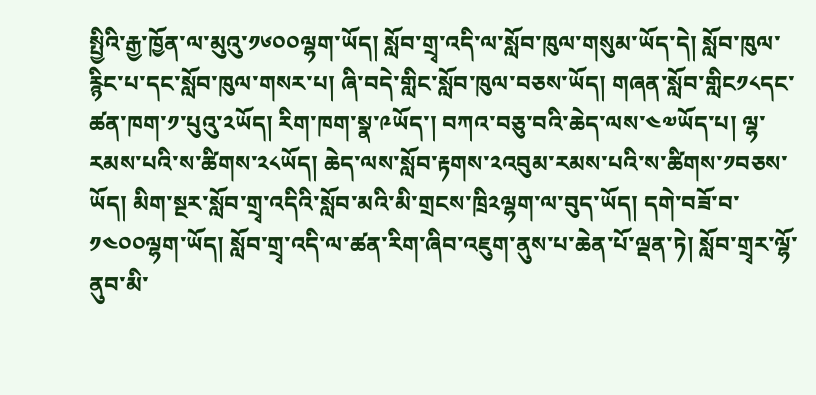སྤྱིའི་རྒྱ་ཁྱོན་ལ་མུའུ་༡༦༠༠ལྷག་ཡོད། སློབ་གྲྭ་འདི་ལ་སློབ་ཁུལ་གསུམ་ཡོད་དེ། སློབ་ཁུལ་རྙིང་པ་དང་སློབ་ཁུལ་གསར་པ། ཞི་བདེ་གླིང་སློབ་ཁུལ་བཅས་ཡོད། གཞན་སློབ་གླིང༡༨དང་ཚན་ཁག་༡་པུའུ་༢ཡོད། རིག་ཁག་སྣ་༩ཡོད་། བཀའ་བཅུ་བའི་ཆེད་ལས་༤༧ཡོད་པ། ལྷ་རམས་པའི་ས་ཚིགས་༢༨ཡོད། ཆེད་ལས་སློབ་རྟགས་༢འབུམ་རམས་པའི་ས་ཚིགས་༡བཅས་ཡོད། མིག་སྔར་སློབ་གྲྭ་འདིའི་སློབ་མའི་མི་གྲངས་ཁྲི༢ལྷག་ལ་བུད་ཡོད། དགེ་བཟོ་བ་༡༤༠༠ལྷག་ཡོད། སློབ་གྲྭ་འདི་ལ་ཚན་རིག་ཞིབ་འཇུག་ནུས་པ་ཆེན་པོ་ལྡན་ཏེ། སློབ་གྲྭར་ལྷོ་ནུབ་མི་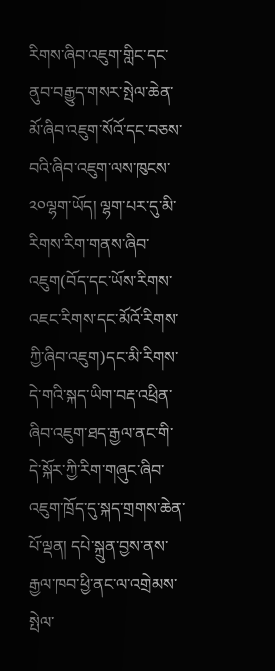རིགས་ཞིབ་འཇུག་གླིང་དང་ནུབ་བརྒྱུད་གསར་སྤེལ་ཆེན་མོ་ཞིབ་འཇུག་སོའོ་དང་བཅས་བའི་ཞིབ་འཇུག་ལས་ཁུངས་༢༠ལྷག་ཡོད། ལྷག་པར་དུ་མི་རིགས་རིག་གནས་ཞིབ་འཇུག(བོད་དང་ཡོས་རིགས་འཇང་རིགས་དང་མོའོ་རིགས་ཀྱི་ཞིབ་འཇུག)དང་མི་རིགས་དེ་གའི་སྐད་ཡིག་བརྡ་འཕྲིན་ཞིབ་འཇུག་ཐད་རྒྱལ་ནང་གི་དེ་སྐོར་ཀྱི་རིག་གཞུང་ཞིབ་འཇུག་ཁྲོད་དུ་སྐད་གྲགས་ཆེན་པོ་ལྡན། དཔེ་སྐྲུན་བྱས་ནས་རྒྱལ་ཁབ་ཕྱི་ནང་ལ་འགྲེམས་སྤེལ་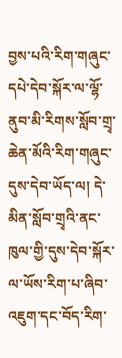བྱས་པའི་རིག་གཞུང་དཔེ་དེབ་སྐོར་ལ་ལྷོ་ནུབ་མི་རིགས་སློབ་གྲྭ་ཆེན་མོའི་རིག་གཞུང་དུས་དེབ་ཡོད་ལ། དེ་མིན་སློབ་གྲྭའི་ནང་ཁུལ་གྱི་དུས་དེབ་སྐོར་ལ་ཡོས་རིག་པ་ཞིབ་འཇུག་དང་བོད་རིག་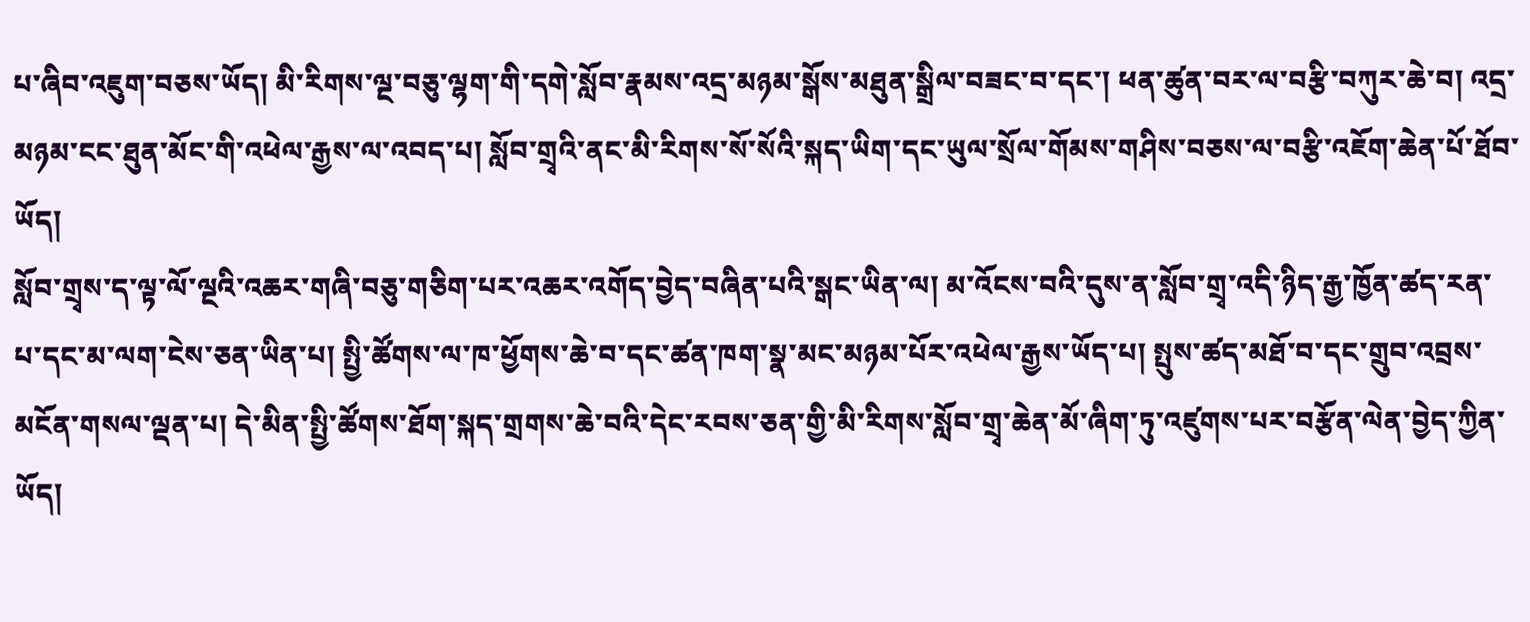པ་ཞིབ་འཇུག་བཅས་ཡོད། མི་རིགས་ལྔ་བཅུ་ལྷག་གི་དགེ་སློབ་རྣམས་འདྲ་མཉམ་སྒོས་མཐུན་སྒྲིལ་བཟང་བ་དང་། ཕན་ཚུན་བར་ལ་བརྩི་བཀུར་ཆེ་བ། འདྲ་མཉམ་ངང་ཐུན་མོང་གི་འཕེལ་རྒྱས་ལ་འབད་པ། སློབ་གྲྭའི་ནང་མི་རིགས་སོ་སོའི་སྐད་ཡིག་དང་ཡུལ་སྲོལ་གོམས་གཤིས་བཅས་ལ་བརྩི་འཇོག་ཆེན་པོ་ཐོབ་ཡོད།
སློབ་གྲྭས་ད་ལྟ་ལོ་ལྔའི་འཆར་གཞི་བཅུ་གཅིག་པར་འཆར་འགོད་བྱེད་བཞིན་པའི་སྒང་ཡིན་ལ། མ་འོངས་བའི་དུས་ན་སློབ་གྲྭ་འདི་ཉིད་རྒྱ་ཁྱོན་ཚད་རན་པ་དང་མ་ལག་ངེས་ཅན་ཡིན་པ། སྤྱི་ཚོགས་ལ་ཁ་ཕྱོགས་ཆེ་བ་དང་ཚན་ཁག་སྣ་མང་མཉམ་པོར་འཕེལ་རྒྱས་ཡོད་པ། སྤུས་ཚད་མཐོ་བ་དང་གྲུབ་འབྲས་མངོན་གསལ་ལྡན་པ། དེ་མིན་སྤྱི་ཚོགས་ཐོག་སྐད་གྲགས་ཆེ་བའི་དེང་རབས་ཅན་གྱི་མི་རིགས་སློབ་གྲྭ་ཆེན་མོ་ཞིག་ཏུ་འཛུགས་པར་བརྩོན་ལེན་བྱེད་ཀྱིན་ཡོད།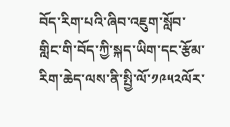བོད་རིག་པའི་ཞིབ་འཇུག་སློབ་གླིང་གི་བོད་ཀྱི་སྐད་ཡིག་དང་རྩོམ་རིག་ཆེད་ལས་ནི་སྤྱི་ལོ་༡༩༥༢ལོར་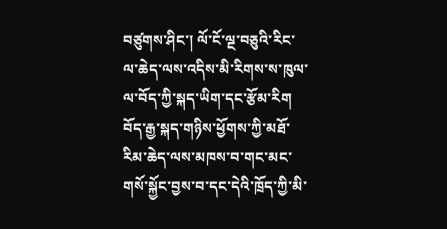བཙུགས་ཤིང་། ལོ་ངོ་ལྔ་བཅུའི་རིང་ལ་ཆེད་ལས་འདིས་མི་རིགས་ས་ཁུལ་ལ་བོད་ཀྱི་སྐད་ཡིག་དང་རྩོམ་རིག བོད་རྒྱ་སྐད་གཉིས་ཕྱོགས་ཀྱི་མཐོ་རིམ་ཆེད་ལས་མཁས་བ་གང་མང་གསོ་སྐྱོང་བྱས་བ་དང་དེའི་ཁྲོད་ཀྱི་མི་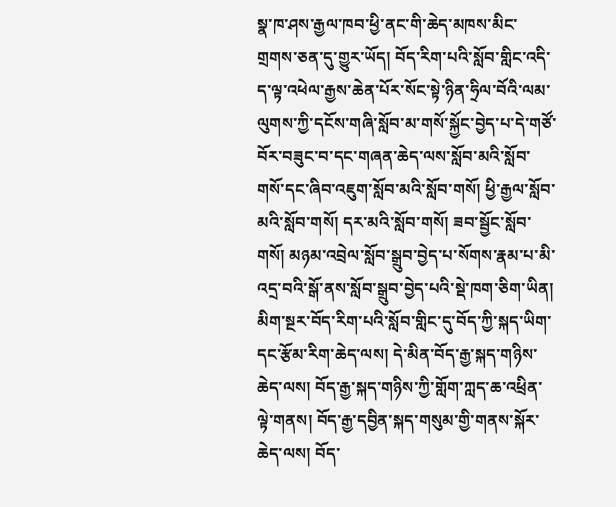སྣ་ཁ་ཤས་རྒྱལ་ཁབ་ཕྱི་ནང་གི་ཆེད་མཁས་མིང་གྲགས་ཅན་དུ་གྱུར་ཡོད། བོད་རིག་པའི་སློབ་གླིང་འདི་ད་ལྟ་འཕེལ་རྒྱས་ཆེན་པོར་སོང་སྟེ་ཉིན་ཧྲིལ་བོའི་ལམ་ལུགས་ཀྱི་དངོས་གཞི་སློབ་མ་གསོ་སྐྱོང་བྱེད་པ་དེ་གཙོ་བོར་བཟུང་བ་དང་གཞན་ཆེད་ལས་སློབ་མའི་སློབ་གསོ་དང་ཞིབ་འཇུག་སློབ་མའི་སློབ་གསོ། ཕྱི་རྒྱལ་སློབ་མའི་སློབ་གསོ། དར་མའི་སློབ་གསོ། ཟབ་སྦྱོང་སློབ་གསོ། མཉམ་འབྲེལ་སློབ་སྒྲུབ་བྱེད་པ་སོགས་རྣམ་པ་མི་འདྲ་བའི་སྒོ་ནས་སློབ་སྒྲུབ་བྱེད་པའི་སྡེ་ཁག་ཅིག་ཡིན། མིག་སྔར་བོད་རིག་པའི་སློབ་གླིང་དུ་བོད་ཀྱི་སྐད་ཡིག་དང་རྩོམ་རིག་ཆེད་ལས། དེ་མིན་བོད་རྒྱ་སྐད་གཉིས་ཆེད་ལས། བོད་རྒྱ་སྐད་གཉིས་ཀྱི་གློག་ཀླད་ཆ་འཕྲིན་ལྟེ་གནས། བོད་རྒྱ་དབྱིན་སྐད་གསུམ་གྱི་གནས་སྐོར་ཆེད་ལས། བོད་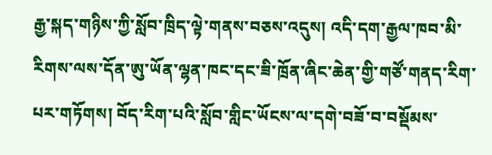རྒྱ་སྐད་གཉིས་ཀྱི་སློབ་ཁྲིད་ལྟེ་གནས་བཅས་འདུས། འདི་དག་རྒྱལ་ཁབ་མི་རིགས་ལས་དོན་ཨུ་ཡོན་ལྷན་ཁང་དང་ཟི་ཁྲོན་ཞིང་ཆེན་གྱི་གཙོ་གནད་རིག་པར་གཏོགས། བོད་རིག་པའི་སློབ་གླིང་ཡོངས་ལ་དགེ་བཟོ་བ་བསྡོམས་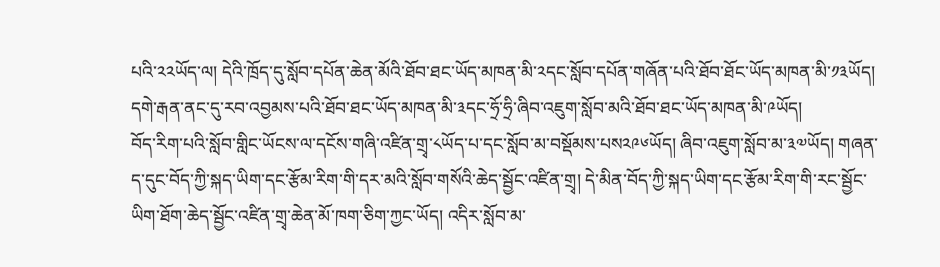པའི་༢༢ཡོད་ལ། དེའི་ཁྲོད་དུ་སློབ་དཔོན་ཆེན་མོའི་ཐོབ་ཐང་ཡོད་མཁན་མི་༢དང་སློབ་དཔོན་གཞོན་པའི་ཐོབ་ཐོང་ཡོད་མཁན་མི་༡༣ཡོད། དགེ་རྒན་ནང་དུ་རབ་འབྱམས་པའི་ཐོབ་ཐང་ཡོད་མཁན་མི་༣དང་ཧྲོ་ཧྲི་ཞིབ་འཇུག་སློབ་མའི་ཐོབ་ཐང་ཡོད་མཁན་མི་༩ཡོད།
བོད་རིག་པའི་སློབ་གླིང་ཡོངས་ལ་དངོས་གཞི་འཛིན་གྲྭ་༨ཡོད་པ་དང་སློབ་མ་བསྡོམས་པས༢༩༦ཡོད། ཞིབ་འཇུག་སློབ་མ་༣༧ཡོད། གཞན་ད་དུང་བོད་ཀྱི་སྐད་ཡིག་དང་རྩོམ་རིག་གི་དར་མའི་སློབ་གསོའི་ཆེད་སྦྱོང་འཛིན་གྲྭ། དེ་མིན་བོད་ཀྱི་སྐད་ཡིག་དང་རྩོམ་རིག་གི་རང་སྦྱོང་ཡིག་ཐོག་ཆེད་སྦྱོང་འཛིན་གྲྭ་ཆེན་མོ་ཁག་ཅིག་ཀྱང་ཡོད། འདིར་སློབ་མ་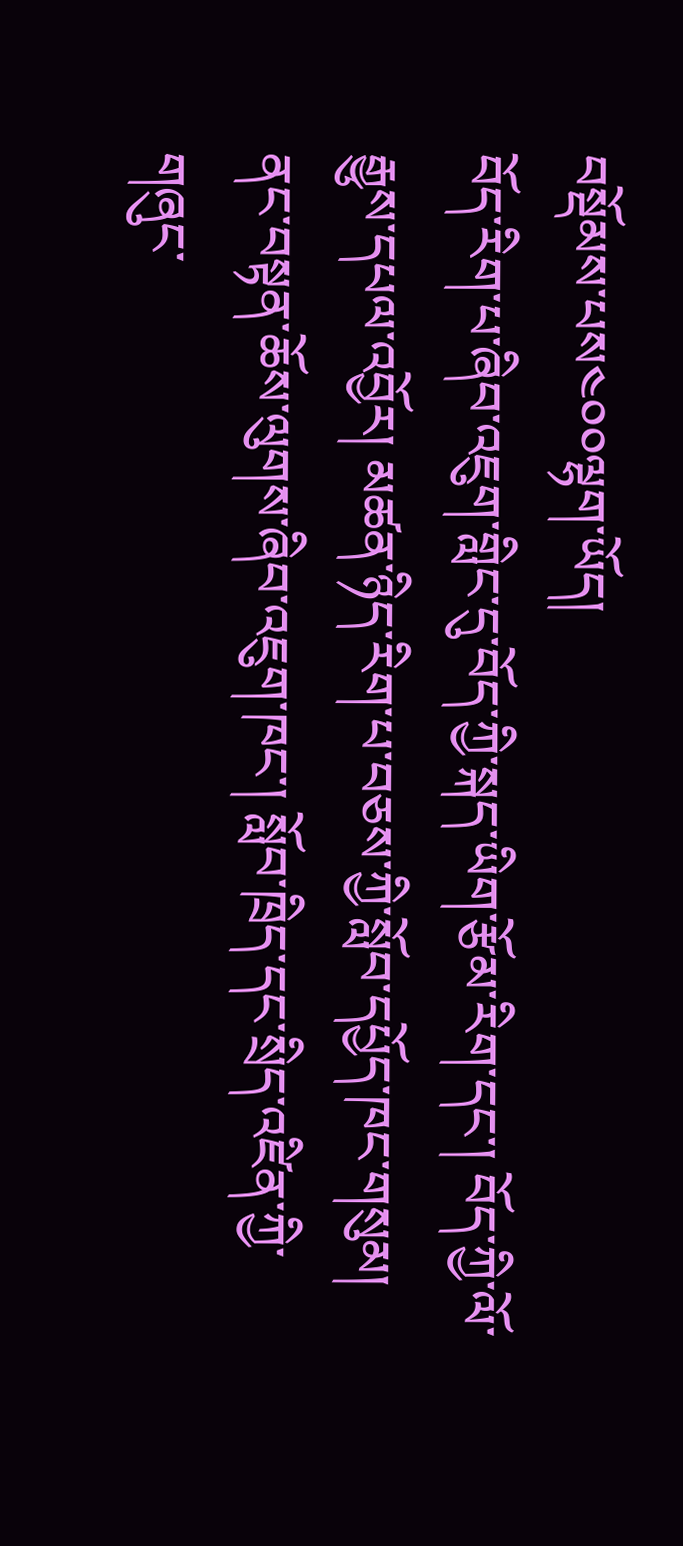བསྡོམས་པས༤༠༠ལྷག་ཡོད།
བོད་རིག་པ་ཞིབ་འཇུག་གླིང་དུ་བོད་ཀྱི་སྐད་ཡིག་རྩོམ་རིག་དང་། བོད་ཀྱི་ལོ་རྒྱུས་དཔལ་འབྱོར། མཚན་ཉིད་རིག་པ་བཅས་ཀྱི་སློབ་དཔྱོད་ཁང་གསུམ། ནང་བསྟན་ཆོས་ལུགས་ཞིབ་འཇུག་ཁང་། སློབ་ཁྲིད་དང་སྲིད་འཛིན་ཀྱི་གཞུང་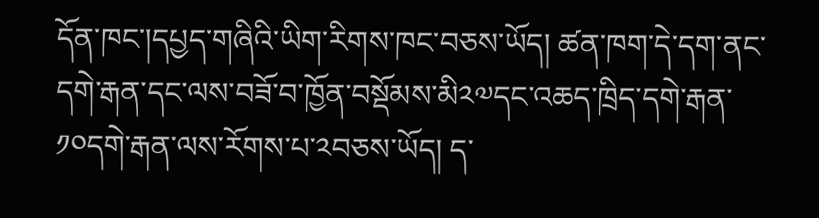དོན་ཁང་།དཔྱད་གཞིའི་ཡིག་རིགས་ཁང་བཅས་ཡོད། ཚན་ཁག་དེ་དག་ནང་དགེ་རྒན་དང་ལས་བཟོ་བ་ཁྱོན་བསྡོམས་མི༢༧དང་འཆད་ཁྲིད་དགེ་རྒན་༡༠དགེ་རྒན་ལས་རོགས་པ་༢བཅས་ཡོད། ད་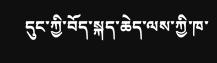དུང་ཀྱི་བོད་སྐད་ཆེད་ལས་ཀྱི་ཁ་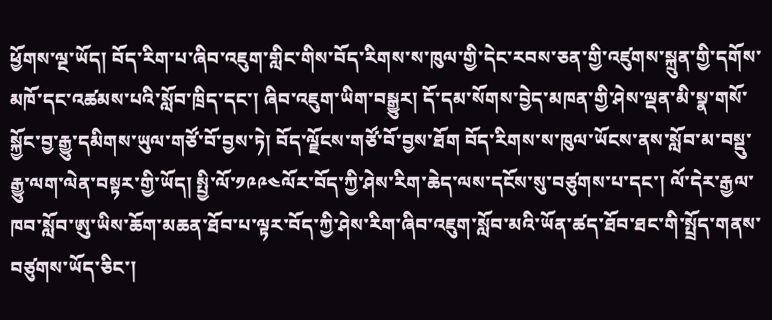ཕྱོགས་ལྔ་ཡོད། བོད་རིག་པ་ཞིབ་འཇུག་གླིང་གིས་བོད་རིགས་ས་ཁུལ་གྱི་དེང་རབས་ཅན་གྱི་འཛུགས་སྐྲུན་གྱི་དགོས་མཁོ་དང་འཚམས་པའི་སློབ་ཁྲིད་དང་། ཞིབ་འཇུག་ཡིག་བསྒྱུར། དོ་དམ་སོགས་བྱེད་མཁན་གྱི་ཤེས་ལྡན་མི་སྣ་གསོ་སྐྱོང་བྱ་རྒྱུ་དམིགས་ཡུལ་གཙོ་བོ་བྱས་ཏེ། བོད་ལྗོངས་གཙོ་བོ་བྱས་ཐོག བོད་རིགས་ས་ཁུལ་ཡོངས་ནས་སློབ་མ་བསྡུ་རྒྱུ་ལག་ལེན་བསྟར་གྱི་ཡོད། སྤྱི་ལོ་༡༩༩༤ལོར་བོད་ཀྱི་ཤེས་རིག་ཆེད་ལས་དངོས་སུ་བཙུགས་པ་དང་། ལོ་དེར་རྒྱལ་ཁབ་སློབ་ཨུ་ཡིས་ཆོག་མཆན་ཐོབ་པ་ལྟར་བོད་ཀྱི་ཤེས་རིག་ཞིབ་འཇུག་སློབ་མའི་ཡོན་ཚད་ཐོབ་ཐང་གི་སྤྲོད་གནས་བཙུགས་ཡོད་ཅིང་།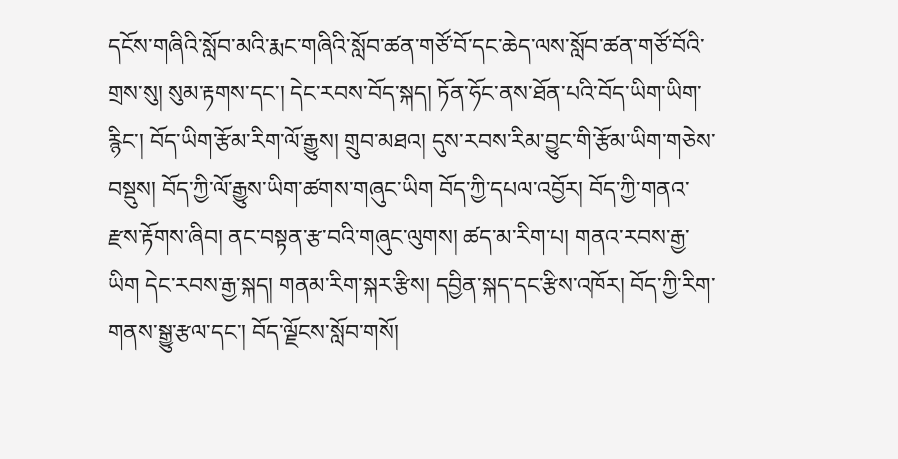དངོས་གཞིའི་སློབ་མའི་རྨང་གཞིའི་སློབ་ཚན་གཙོ་བོ་དང་ཆེད་ལས་སློབ་ཚན་གཙོ་བོའི་གྲས་སུ། སུམ་རྟགས་དང་། དེང་རབས་བོད་སྐད། ཏོན་ཧོང་ནས་ཐོན་པའི་བོད་ཡིག་ཡིག་རྙིང་། བོད་ཡིག་རྩོམ་རིག་ལོ་རྒྱུས། གྲུབ་མཐའ། དུས་རབས་རིམ་བྱུང་གི་རྩོམ་ཡིག་གཅེས་བསྡུས། བོད་ཀྱི་ལོ་རྒྱུས་ཡིག་ཚགས་གཞུང་ཡིག བོད་ཀྱི་དཔལ་འབྱོར། བོད་ཀྱི་གནའ་རྫས་རྟོགས་ཞིབ། ནང་བསྟན་རྩ་བའི་གཞུང་ལུགས། ཚད་མ་རིག་པ། གནའ་རབས་རྒྱ་ཡིག དེང་རབས་རྒྱ་སྐད། གནམ་རིག་སྐར་རྩིས། དབྱིན་སྐད་དང་རྩིས་འཁོར། བོད་ཀྱི་རིག་གནས་སྒྱུ་རྩལ་དང་། བོད་ལྗོངས་སློབ་གསོ།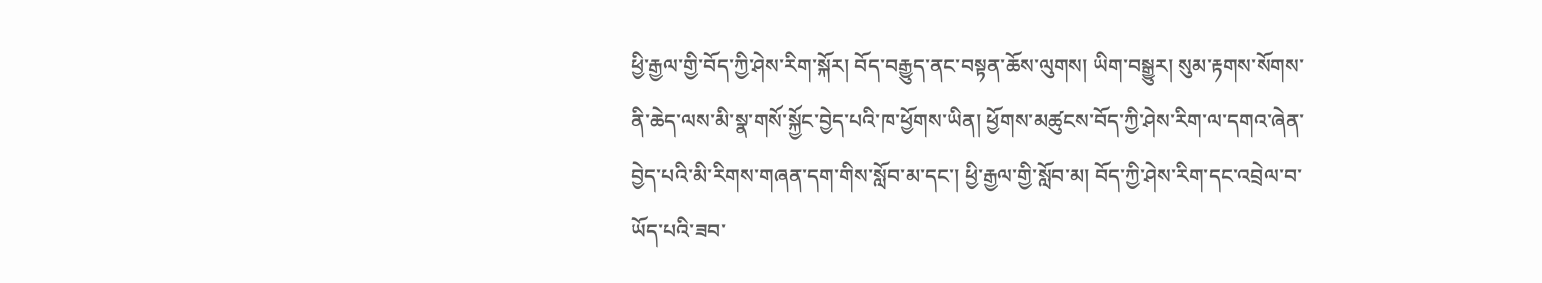ཕྱི་རྒྱལ་གྱི་བོད་ཀྱི་ཤེས་རིག་སྐོར། བོད་བརྒྱུད་ནང་བསྟན་ཆོས་ལུགས། ཡིག་བསྒྱུར། སུམ་རྟགས་སོགས་ནི་ཆེད་ལས་མི་སྣ་གསོ་སྐྱོང་བྱེད་པའི་ཁ་ཕྱོགས་ཡིན། ཕྱོགས་མཚུངས་བོད་ཀྱི་ཤེས་རིག་ལ་དགའ་ཞེན་བྱེད་པའི་མི་རིགས་གཞན་དག་གིས་སློབ་མ་དང་། ཕྱི་རྒྱལ་གྱི་སློབ་མ། བོད་ཀྱི་ཤེས་རིག་དང་འབྲེལ་བ་ཡོད་པའི་ཟབ་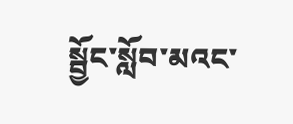སྦྱོང་སློབ་མའང་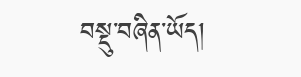བསྡུ་བཞིན་ཡོད།